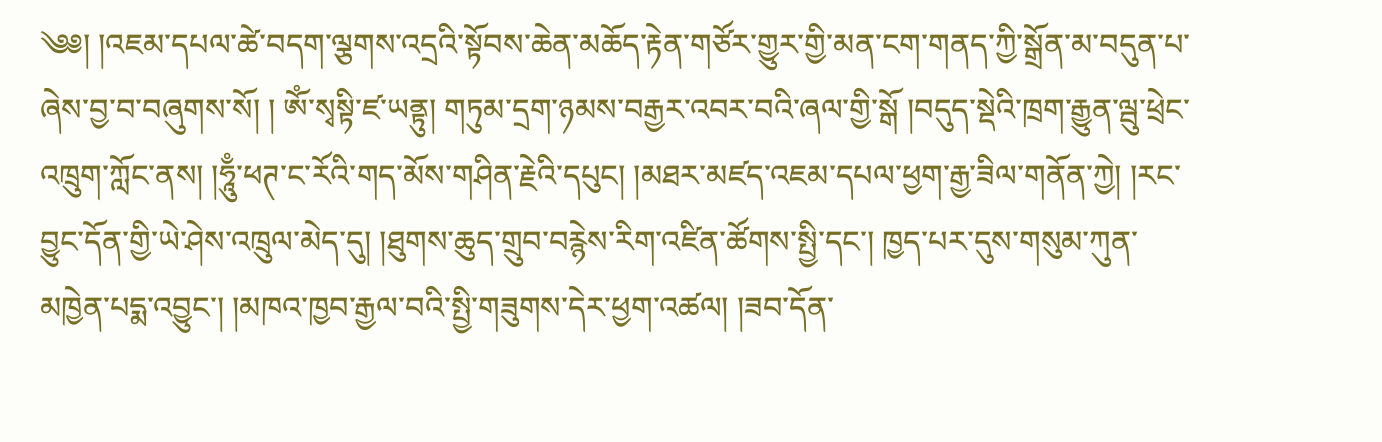༄༅། །འཇམ་དཔལ་ཚེ་བདག་ལྕགས་འདྲའི་སྟོབས་ཆེན་མཆོད་རྟེན་གཙོར་གྱུར་གྱི་མན་ངག་གནད་ཀྱི་སྒྲོན་མ་བདུན་པ་ཞེས་བྱ་བ་བཞུགས་སོ། ། ཨོཾ་སྭསྟི་ཛ་ཡནྟུ། གཏུམ་དྲག་ཉམས་བརྒྱར་འབར་བའི་ཞལ་གྱི་སྒོ །བདུད་སྡེའི་ཁྲག་རྒྱུན་ལྦུ་ཕྲེང་འཁྲུག་ཀློང་ནས། །ཧཱུྃ་ཕཊ་ང་རོའི་གད་མོས་གཤིན་རྗེའི་དཔུང། །མཐར་མཛད་འཇམ་དཔལ་ཕྱག་རྒྱ་ཟིལ་གནོན་ཀྱེ། །རང་བྱུང་དོན་གྱི་ཡེ་ཤེས་འཁྲུལ་མེད་དུ། །ཐུགས་ཆུད་གྲུབ་བརྙེས་རིག་འཛིན་ཚོགས་སྤྱི་དང་། ཁྱད་པར་དུས་གསུམ་ཀུན་མཁྱེན་པདྨ་འབྱུང་། །མཁའ་ཁྱབ་རྒྱལ་བའི་སྤྱི་གཟུགས་དེར་ཕྱག་འཚལ། །ཟབ་དོན་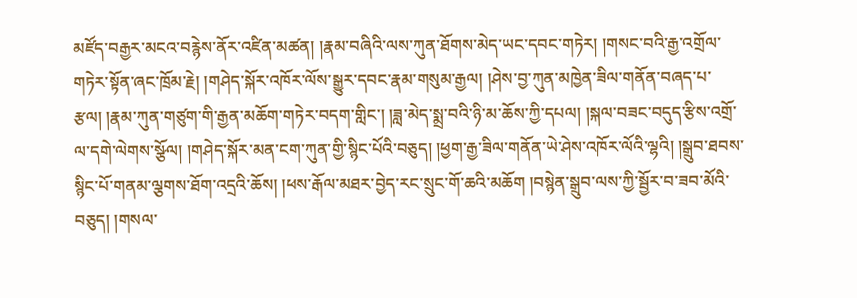མཛོད་བརྒྱར་མངའ་བརྙེས་ནོར་འཛིན་མཚན། །རྣམ་བཞིའི་ལས་ཀུན་ཐོགས་མེད་ཡང་དབང་གཏེར། །གསང་བའི་རྒྱ་འགྲོལ་གཏེར་སྟོན་ཞང་ཁྲོམ་རྗེ། །གཤེད་སྐོར་འཁོར་ལོས་སྒྱུར་དབང་རྣམ་གསུམ་རྒྱལ། །ཤེས་བྱ་ཀུན་མཁྱེན་ཟིལ་གནོན་བཞད་པ་རྩལ། །རྣམ་ཀུན་གཙུག་གི་རྒྱན་མཆོག་གཏེར་བདག་གླིང་། །ཟླ་མེད་སྨྲ་བའི་ཉི་མ་ཆོས་ཀྱི་དཔལ། །སྐལ་བཟང་བདུད་རྩིས་འགྲོ་ལ་དགེ་ལེགས་སྩོལ། །གཤེད་སྐོར་མན་ངག་ཀུན་གྱི་སྙིང་པོའི་བཅུད། །ཕྱག་རྒྱ་ཟིལ་གནོན་ཡེ་ཤེས་འཁོར་ལོའི་ལྷའི། །སྒྲུབ་ཐབས་སྙིང་པོ་གནམ་ལྕགས་ཐོག་འདྲའི་ཆོས། །ཕས་རྒོལ་མཐར་བྱེད་རང་སྲུང་གོ་ཆའི་མཆོག །བསྙེན་སྒྲུབ་ལས་ཀྱི་སྦྱོར་བ་ཟབ་མོའི་བཅུད། །གསལ་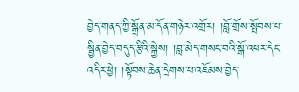བྱེད་གནད་ཀྱི་སྒྲོན་མ་དོན་གཉེར་འགྲོར། །བློ་གྲོས་སྤོབས་པ་སྦྱིན་བྱེད་བདུད་རྩིའི་སྐྱེས། །བླ་མེད་གསང་བའི་སྒོ་འཕར་དེང་འདིར་ཕྱེ། །སྟོབས་ཆེན་དྲེགས་པ་འཇོམས་བྱེད་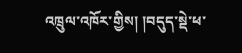འཁྲུལ་འཁོར་གྱིས། །བདུད་སྡེ་ཕ་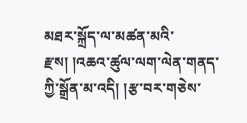མཐར་སྐྲོད་ལ་མཚན་མའི་རྫས། །འཆའ་ཚུལ་ལག་ལེན་གནད་ཀྱི་སྒྲོན་མ་འདི། །རྩ་བར་གཅེས་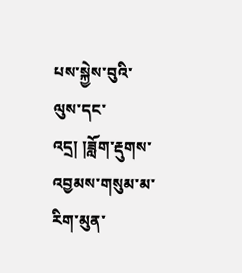པས་སྐྱེས་བུའི་ལུས་དང་འདྲ། །ཟློག་རྡུགས་འབྱམས་གསུམ་མ་རིག་མུན་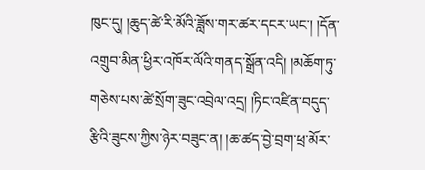ཁུང་དུ། །ཆུད་ཚེ་རི་མོའི་ཟློས་གར་ཚར་དངར་ཡང་། །དོན་འགྲུབ་མིན་ཕྱིར་འཁོར་ལོའི་གནད་སྒྲོན་འདི། །མཆོག་ཏུ་གཅེས་པས་ཚེ་སྲོག་ཟུང་འབྲེལ་འདྲ། །ཏིང་འཛིན་བདུད་རྩིའི་ཟུངས་ཀྱིས་ཉེར་བཟུང་ན། །ཆ་ཚད་བྱེ་བྲག་ཕྲ་མོར་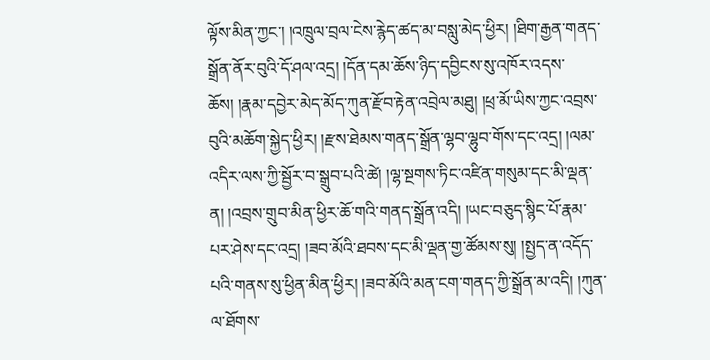ལྟོས་མིན་ཀྱང་། །འཁྲུལ་བྲལ་ངེས་རྙེད་ཚད་མ་བསླུ་མེད་ཕྱིར། །ཐིག་རྒྱན་གནད་སྒྲོན་ནོར་བུའི་དོ་ཤལ་འདྲ། །དོན་དམ་ཆོས་ཉིད་དབྱིངས་སུ་འཁོར་འདས་ཆོས། །རྣམ་དབྱེར་མེད་མོད་ཀུན་རྫོབ་རྟེན་འབྲེལ་མཐུ། །ཕྲ་མོ་ཡིས་ཀྱང་འབྲས་བུའི་མཆོག་སྐྱེད་ཕྱིར། །རྫས་ཐེམས་གནད་སྒྲོན་ལྷབ་ལྷུབ་གོས་དང་འདྲ། །ལམ་འདིར་ལས་ཀྱི་སྦྱོར་བ་སྒྲུབ་པའི་ཚེ། །ལྷ་སྔགས་ཏིང་འཛིན་གསུམ་དང་མི་ལྡན་ན། །འབྲས་གྲུབ་མིན་ཕྱིར་ཆོ་གའི་གནད་སྒྲོན་འདི། །ཡང་བཅུད་སྙིང་པོ་རྣམ་པར་ཤེས་དང་འདྲ། །ཟབ་མོའི་ཐབས་དང་མི་ལྡན་གྱ་ཚོམས་སུ། །སྤྱད་ན་འདོད་པའི་གནས་སུ་ཕྱིན་མིན་ཕྱིར། །ཟབ་མོའི་མན་ངག་གནད་ཀྱི་སྒྲོན་མ་འདི། །ཀུན་ལ་ཐོགས་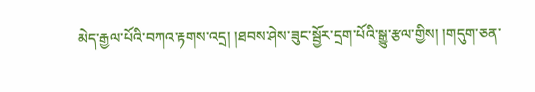མེད་རྒྱལ་པོའི་བཀའ་རྟགས་འདྲ། །ཐབས་ཤེས་ཟུང་སྦྱོར་དྲག་པོའི་སྒྱུ་རྩལ་གྱིས། །གདུག་ཅན་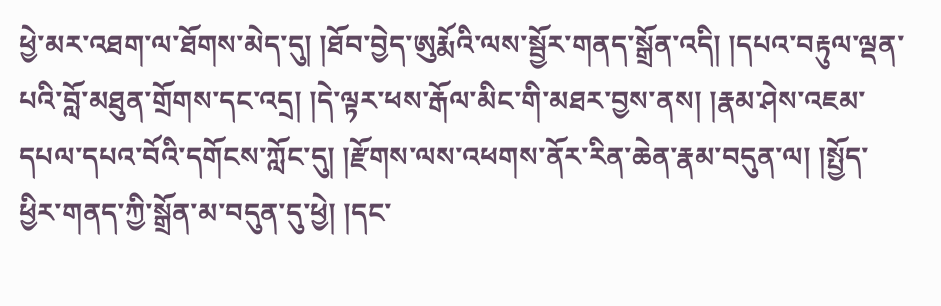ཕྱེ་མར་འཐག་ལ་ཐོགས་མེད་དུ། །ཐོབ་བྱེད་ཨུརྨོའི་ལས་སྦྱོར་གནད་སྒྲོན་འདི། །དཔའ་བརྟུལ་ལྡན་པའི་བློ་མཐུན་གྲོགས་དང་འདྲ། །དེ་ལྟར་ཕས་རྒོལ་མིང་གི་མཐར་བྱས་ནས། །རྣམ་ཤེས་འཇམ་དཔལ་དཔའ་བོའི་དགོངས་ཀློང་དུ། །རྫོགས་ལས་འཕགས་ནོར་རིན་ཆེན་རྣམ་བདུན་ལ། །སྤྱོད་ཕྱིར་གནད་ཀྱི་སྒྲོན་མ་བདུན་དུ་ཕྱེ། །དང་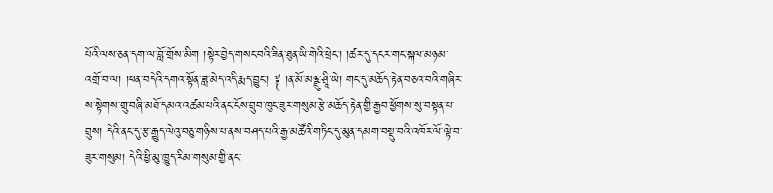པོའི་ལས་ཅན་དག་ལ་བློ་གྲོས་མིག །སྟེར་བྱེད་གསང་བའི་ཟིན་ཐུན་ཡི་གེའི་ཕྲེང་། །ཚར་དུ་དངར་གང་སྐལ་མཉམ་འགྲོ་བ་ལ། །ཕན་བདེའི་དགའ་སྟོན་ཟླ་མེད་འདི་རྨད་བྱུང་། ༈ །ན་མོ་མཉྫུ་ཤྲཱི་ཡེ། གང་དུ་མཆོད་རྟེན་བཅའ་བའི་གཞིར་ས་སྟེགས་གྲུ་བཞི་མཐོ་དམའ་འཚམ་པའི་ནང་ངོས་བྲུབ་ཁུང་ཟུར་གསུམ་རྩེ་མཆོད་རྟེན་གྱི་རྒྱབ་ཕྱོགས་སུ་བསྟན་པ་བྲུས། དེའི་ནང་དུ་རྩ་རྒྱུད་ལེའུ་བཅུ་གཉིས་པ་ནས་བཤད་པའི་རྒྱ་མཚོའི་གཏིང་དུ་མུན་དམག་བསྡུ་བའི་འཁོར་ལོ་ལྟེ་བ་ཟུར་གསུམ། དེའི་ཕྱི་མུ་ཁྱུད་རིམ་གསུམ་གྱི་ནང་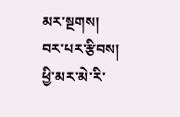མར་སྔགས། བར་པར་རྩིབས། ཕྱི་མར་མེ་རི་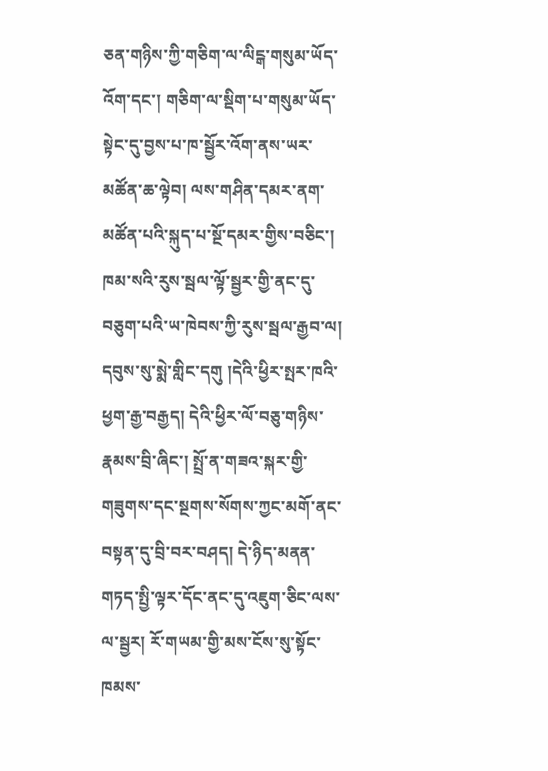ཅན་གཉིས་ཀྱི་གཅིག་ལ་ལིངྒ་གསུམ་ཡོད་འོག་དང་། གཅིག་ལ་སྡིག་པ་གསུམ་ཡོད་སྟེང་དུ་བྱས་པ་ཁ་སྦྱོར་འོག་ནས་ཡར་མཚོན་ཆ་ལྟེབ། ལས་གཤིན་དམར་ནག་མཚོན་པའི་སྐུད་པ་སྔོ་དམར་གྱིས་བཅིང་། ཁམ་སའི་རུས་སྦལ་ལྟོ་སྦྱར་གྱི་ནང་དུ་བཅུག་པའི་ཡ་ཁེབས་ཀྱི་རུས་སྦལ་རྒྱབ་ལ། དབུས་སུ་སྨེ་གླིང་དགུ །དེའི་ཕྱིར་སྤར་ཁའི་ཕྱག་རྒྱ་བརྒྱད། དེའི་ཕྱིར་ལོ་བཅུ་གཉིས་རྣམས་བྲི་ཞིང་། སྤྲོ་ན་གཟའ་སྐར་གྱི་གཟུགས་དང་སྔགས་སོགས་ཀྱང་མགོ་ནང་བསྟན་དུ་བྲི་བར་བཤད། དེ་ཉིད་མནན་གཏད་སྤྱི་ལྟར་དོང་ནང་དུ་འཇུག་ཅིང་ལས་ལ་སྦྱར། རོ་གཡམ་གྱི་མས་ངོས་སུ་སྟོང་ཁམས་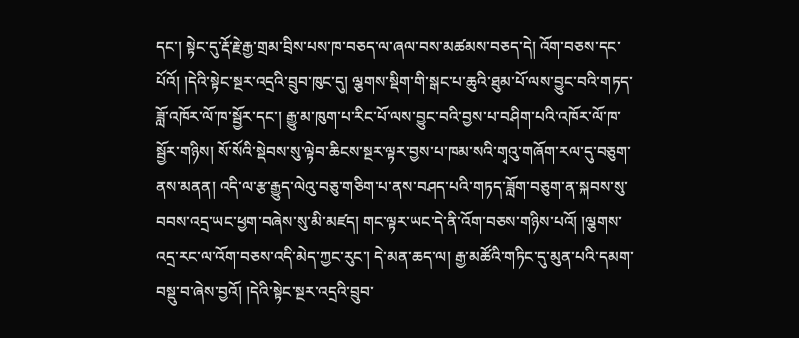དང་། སྟེང་དུ་རྡོ་རྗེ་རྒྱ་གྲམ་བྲིས་པས་ཁ་བཅད་ལ་ཞལ་བས་མཚམས་བཅད་དེ། འོག་བཅས་དང་པོའོ། །དེའི་སྟེང་སྔར་འདྲའི་བྲུབ་ཁུང་དུ། ལྕགས་སྡིག་གི་སྒང་པ་ཆུའི་ཐུམ་པོ་ལས་བྱུང་བའི་གཏད་ཟློ་འཁོར་ལོ་ཁ་སྦྱོར་དང་། རྒྱུ་མ་ཁུག་པ་རིང་པོ་ལས་བྱུང་བའི་བྱས་པ་བཤིག་པའི་འཁོར་ལོ་ཁ་སྦྱོར་གཉིས། སོ་སོའི་སྡེབས་སུ་ལྟེབ་ཆིངས་སྔར་ལྟར་བྱས་པ་ཁམ་སའི་གྭའུ་གཞོག་རལ་དུ་བཅུག་ནས་མནན། འདི་ལ་རྩ་རྒྱུད་ལེའུ་བཅུ་གཅིག་པ་ནས་བཤད་པའི་གཏད་ཟློག་བཅུག་ན་སྐབས་སུ་བབས་འདྲ་ཡང་ཕྱག་བཞེས་སུ་མི་མཛད། གང་ལྟར་ཡང་དེ་ནི་འོག་བཅས་གཉིས་པའོ། །ལྕགས་འདྲ་རང་ལ་འོག་བཅས་འདི་མེད་ཀྱང་རུང་། དེ་མན་ཆད་ལ། རྒྱ་མཚོའི་གཏིང་དུ་མུན་པའི་དམག་བསྡུ་བ་ཞེས་བྱའོ། །དེའི་སྟེང་སྔར་འདྲའི་བྲུབ་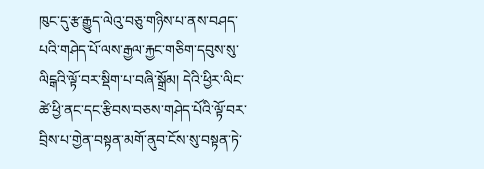ཁུང་དུ་རྩ་རྒྱུད་ལེའུ་བཅུ་གཉིས་པ་ནས་བཤད་པའི་གཤེད་པོ་ལས་རྒྱལ་རྐྱང་གཅིག་དབུས་སུ་ལིངྒའི་ལྟོ་བར་སྡིག་པ་བཞི་སྒྲོམ། དེའི་ཕྱིར་ལིང་ཚེ་ཕྱི་ནང་དང་རྩིབས་བཅས་གཤེད་པོའི་ལྟོ་བར་བྲིས་པ་གྱེན་བསྟན་མགོ་ནུབ་ངོས་སུ་བསྟན་ཏེ་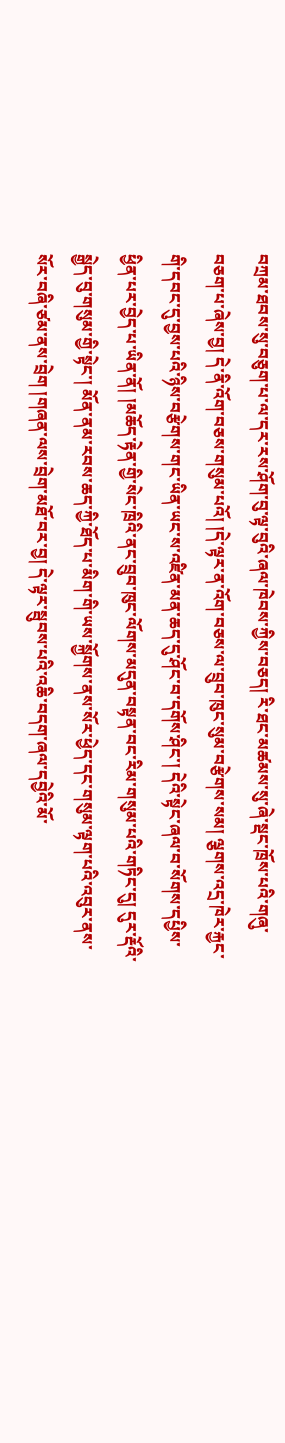བཀྲམ་ཐབས་སུ་བཅུག་པ་ལ་དར་རས་ཤོག་བུ་ལྟ་བུའི་ཞལ་ཁེབས་ཀྱིས་བཅད། རི་ཐང་མཚམས་སུ་ཞེ་སྡང་ཁྲོས་པའི་གཞུ་བཅག་པ་ཞེས་བྱ། དེ་ནི་འོག་བཅས་གསུམ་པའོ། །དེ་ལྟར་ན་འོག་བཅས་ལ་བྲུབ་ཁུང་སུམ་བརྩེགས་སམ། ལྕགས་འདྲ་ཁེར་རྐྱང་གི་དབང་དུ་བྱས་པའི་ཉིས་བརྩེགས་གང་ཡིན་ཡང་ས་འཛིན་མན་ཆད་དུ་ཤོང་བ་དགོས་ཤིང་། དེའི་སྟེང་ཞལ་བ་སོགས་དཔྱིས་ཕྱིན་པར་བྱེད་པ་ཡིན་ནོ། །མཆོད་རྟེན་གྱི་སེང་ཁྲིའི་ནང་བྲུབ་ཁུང་ལོགས་མདུན་བསྟན་བང་རིམ་གསུམ་པའི་གཏིང་དུ། དུར་རྡོའི་སྒྱེད་བུ་གསུམ་གྱི་སྟེང་། མོན་ནམ་རབས་ཆད་ཀྱི་ཐོད་པ་མིག་གི་ཡས་སྐྱོགས་ནས་སོར་ཕྱེད་དང་གསུམ་ལྟག་པའི་འབུར་ནས་སོར་བཞི་ཙམ་ནས་བྲེག །གཞན་ལས་བྲེག་མཐོ་བར་བྱ། དེ་ལྟར་སྦུབས་པའི་འཆི་བདག་ཞལ་དབྱེའི་མོ་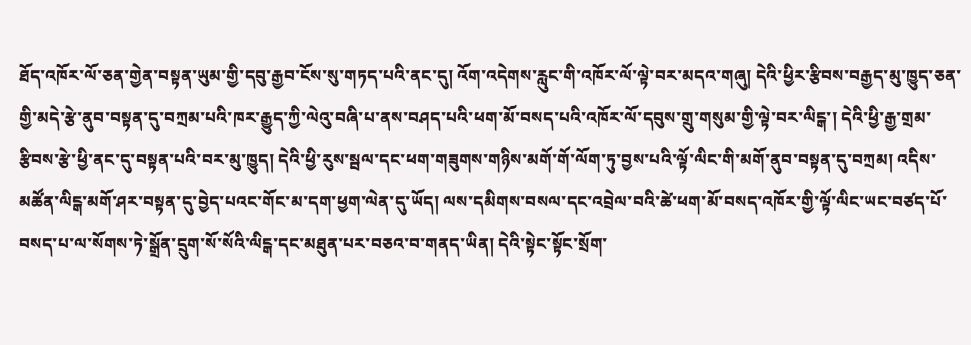ཐོད་འཁོར་ལོ་ཅན་གྱེན་བསྟན་ཡུམ་གྱི་དབུ་རྒྱབ་ངོས་སུ་གཏད་པའི་ནང་དུ། འོག་འདེགས་རླུང་གི་འཁོར་ལོ་ལྟེ་བར་མདའ་གཞུ། དེའི་ཕྱིར་རྩིབས་བརྒྱད་མུ་ཁྱུད་ཅན་གྱི་མདེ་རྩེ་ནུབ་བསྟན་དུ་བཀྲམ་པའི་ཁར་རྒྱུད་ཀྱི་ལེའུ་བཞི་པ་ནས་བཤད་པའི་ཕག་མོ་བསད་པའི་འཁོར་ལོ་དབུས་གྲུ་གསུམ་གྱི་ལྟེ་བར་ལིངྒ་། དེའི་ཕྱི་རྒྱ་གྲམ་རྩིབས་རྩེ་ཕྱི་ནང་དུ་བསྟན་པའི་བར་མུ་ཁྱུད། དེའི་ཕྱི་རུས་སྦལ་དང་ཕག་གཟུགས་གཉིས་མགོ་གོ་ལོག་ཏུ་བྱས་པའི་ལྟོ་ལིང་གི་མགོ་ནུབ་བསྟན་དུ་བཀྲམ། འདིས་མཚོན་ལིངྒ་མགོ་ཤར་བསྟན་དུ་བྱེད་པའང་གོང་མ་དག་ཕྱག་ལེན་དུ་ཡོད། ལས་དམིགས་བསལ་དང་འབྲེལ་བའི་ཚེ་ཕག་མོ་བསད་འཁོར་གྱི་ལྟོ་ལིང་ཡང་བཙད་པོ་བསད་པ་ལ་སོགས་ཏེ་སྒྲོན་དྲུག་སོ་སོའི་ལིངྒ་དང་མཐུན་པར་བཅའ་བ་གནད་ཡིན། དེའི་སྟེང་སྟོང་སྲོག་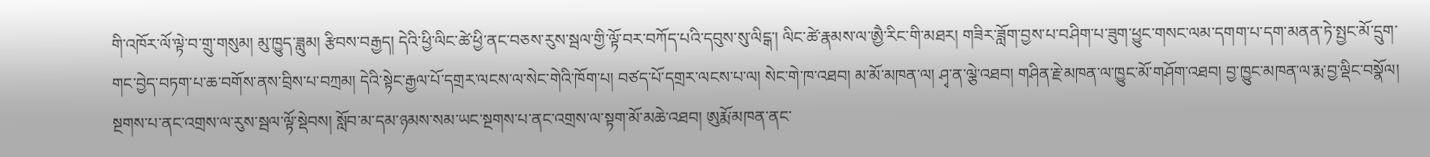གི་འཁོར་ལོ་ལྟེ་བ་གྲུ་གསུམ། མུ་ཁྱུད་ཟླུམ། རྩིབས་བརྒྱད། དེའི་ཕྱི་ལིང་ཚེ་ཕྱི་ནང་བཅས་རུས་སྦལ་གྱི་ལྟོ་བར་བཀོད་པའི་དབུས་སུ་ལིངྒ་། ལིང་ཚེ་རྣམས་ལ་ཨྱཻ་རིང་གི་མཐར། གཟིར་ཟློག་བྱས་པ་བཤིག་པ་ཟུག་ཕྱུང་གསང་ལམ་དགག་པ་དག་མནན་ཏེ་སྤྱང་མོ་དྲུག་གང་བྱེད་བཏག་པ་ཆ་བགོས་ནས་བྲིས་པ་བཀྲམ། དེའི་སྟེང་རྒྱལ་པོ་དགྲར་ལངས་ལ་སེང་གེའི་ཁོག་པ། བཙད་པོ་དགྲར་ལངས་པ་ལ། སེང་གེ་ཁ་འཐབ། མ་མོ་མཁན་ལ། ཤྭ་ན་ལྕེ་འཐབ། གཤིན་རྗེ་མཁན་ལ་ཁྱུང་མོ་གཤོག་འཐབ། བྱ་ཁྱུང་མཁན་ལ་རྨ་བྱ་ལྡིང་བསྣོལ། སྔགས་པ་ནང་འགྲས་ལ་རུས་སྦལ་ལྟོ་སྡེབས། སློབ་མ་དམ་ཉམས་སམ་ཡང་སྔགས་པ་ནང་འགྲས་ལ་སྟག་མོ་མཆེ་འཐབ། ཨུརྨོ་མཁན་ནང་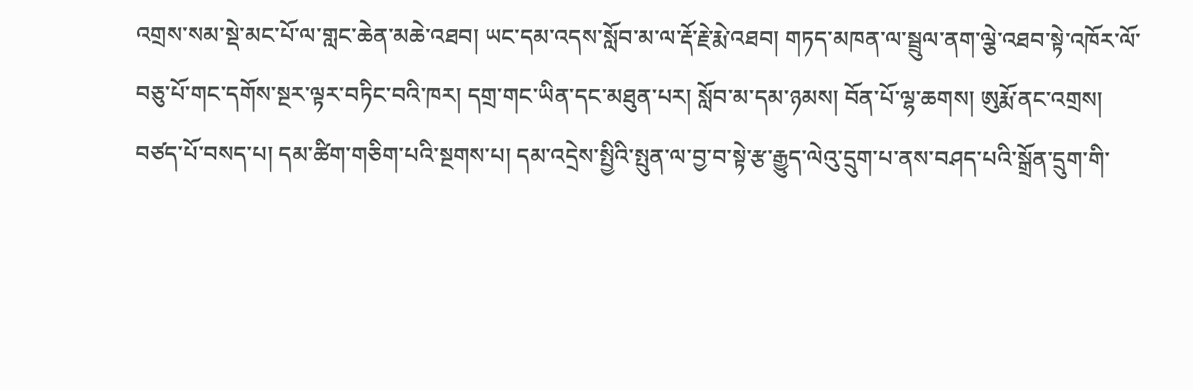འགྲས་སམ་སྡེ་མང་པོ་ལ་གླང་ཆེན་མཆེ་འཐབ། ཡང་དམ་འདས་སློབ་མ་ལ་རྡོ་རྗེ་རྨེ་འཐབ། གཏད་མཁན་ལ་སྦྲུལ་ནག་ལྕེ་འཐབ་སྟེ་འཁོར་ལོ་བཅུ་པོ་གང་དགོས་སྔར་ལྟར་བཏིང་བའི་ཁར། དགྲ་གང་ཡིན་དང་མཐུན་པར། སློབ་མ་དམ་ཉམས། བོན་པོ་ལྷ་ཆགས། ཨུརྨོ་ནང་འགྲས། བཙད་པོ་བསད་པ། དམ་ཚིག་གཅིག་པའི་སྔགས་པ། དམ་འདྲེས་སྤྱིའི་སྤུན་ལ་བྱ་བ་སྟེ་རྩ་རྒྱུད་ལེའུ་དྲུག་པ་ནས་བཤད་པའི་སྒྲོན་དྲུག་གི་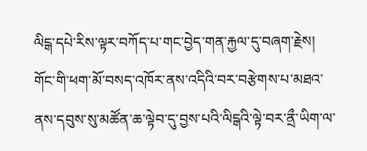ལིངྒ་དཔེ་རིས་ལྟར་བཀོད་པ་གང་བྱེད་གན་རྐྱལ་དུ་བཞག་རྗེས། གོང་གི་ཕག་མོ་བསད་འཁོར་ནས་འདིའི་བར་བརྩེགས་པ་མཐའ་ནས་དབུས་སུ་མཚོན་ཆ་ལྟེབ་དུ་བྱས་པའི་ལིངྒའི་ལྟེ་བར་ནྲྀ་ཡིག་ལ་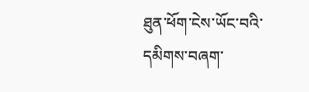ཐུན་ཕོག་ངེས་ཡོང་བའི་དམིགས་བཞག་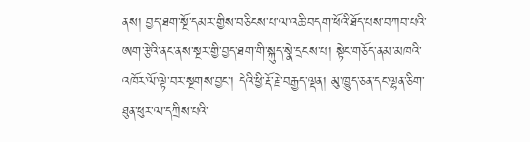ནས། བྱད་ཐག་སྔོ་དམར་གྱིས་བཅིངས་པ་ལ་འཆི་བདག་ཕོའི་ཐོད་པས་བཀབ་པའི་ཨག་རྩེའི་ནང་ནས་སྔར་གྱི་བྱད་ཐག་གི་སྐུད་སྣེ་དྲངས་པ། སྟེང་གཅོད་ནམ་མཁའི་འཁོར་ལོ་ལྟེ་བར་སྔགས་བྱང་། དེའི་ཕྱི་རྡོ་རྗེ་བརྒྱད་ལྡན། མུ་ཁྱུད་ཅན་དང་ལྷན་ཅིག་ཐུན་ཕུར་ལ་དཀྲིས་པའི་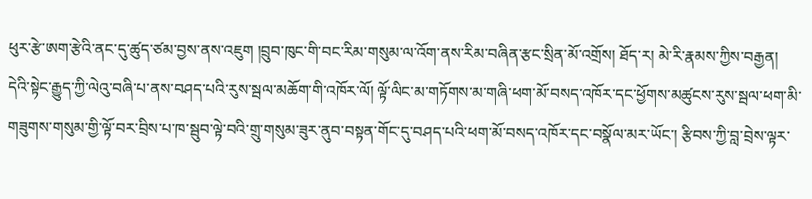ཕུར་རྩེ་ཨག་རྩེའི་ནང་དུ་ཚུད་ཙམ་བྱས་ནས་འཇུག །བྲུབ་ཁུང་གི་བང་རིམ་གསུམ་ལ་འོག་ནས་རིམ་བཞིན་རྩང་སྲིན་མོ་འགྲོས། ཐོད་ར། མེ་རི་རྣམས་ཀྱིས་བརྒྱན། དེའི་སྟེང་རྒྱུད་ཀྱི་ལེའུ་བཞི་པ་ནས་བཤད་པའི་རུས་སྦལ་མཆོག་གི་འཁོར་ལོ། ལྟོ་ལིང་མ་གཏོགས་མ་གཞི་ཕག་མོ་བསད་འཁོར་དང་ཕྱོགས་མཚུངས་རུས་སྦལ་ཕག་མི་གཟུགས་གསུམ་གྱི་ལྟོ་བར་བྲིས་པ་ཁ་སྦུབ་ལྟེ་བའི་གྲུ་གསུམ་ཟུར་ནུབ་བསྟན་གོང་དུ་བཤད་པའི་ཕག་མོ་བསད་འཁོར་དང་བསྣོལ་མར་ཡོང་། རྩིབས་ཀྱི་བླ་བྲེས་ལྟར་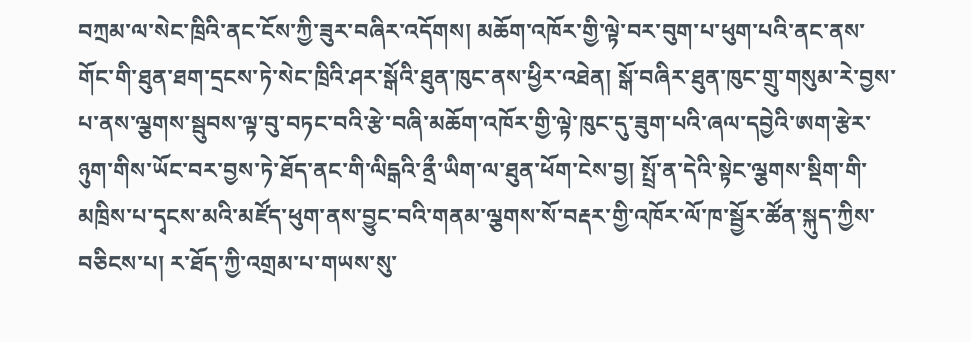བཀྲམ་ལ་སེང་ཁྲིའི་ནང་ངོས་ཀྱི་ཟུར་བཞིར་འདོགས། མཆོག་འཁོར་གྱི་ལྟེ་བར་བུག་པ་ཕུག་པའི་ནང་ནས་གོང་གི་ཐུན་ཐག་དྲངས་ཏེ་སེང་ཁྲིའི་ཤར་སྒོའི་ཐུན་ཁུང་ནས་ཕྱིར་འཐེན། སྒོ་བཞིར་ཐུན་ཁུང་གྲུ་གསུམ་རེ་བྱས་པ་ནས་ལྕགས་སྦུབས་ལྟ་བུ་བཏང་བའི་རྩེ་བཞི་མཆོག་འཁོར་གྱི་ལྟེ་ཁུང་དུ་ཟུག་པའི་ཞལ་དབྱེའི་ཨག་རྩེར་ཉུག་གིས་ཡོང་བར་བྱས་ཏེ་ཐོད་ནང་གི་ལིདྒའི་ནྲྀ་ཡིག་ལ་ཐུན་ཕོག་ངེས་བྱ། སྤྲོ་ན་དེའི་སྟེང་ལྕགས་སྡིག་གི་མཁྲིས་པ་དྭངས་མའི་མཛོད་ཕུག་ནས་བྱུང་བའི་གནམ་ལྕགས་སོ་བརྡར་གྱི་འཁོར་ལོ་ཁ་སྦྱོར་ཚོན་སྐུད་ཀྱིས་བཅིངས་པ། ར་ཐོད་ཀྱི་འགྲམ་པ་གཡས་སུ་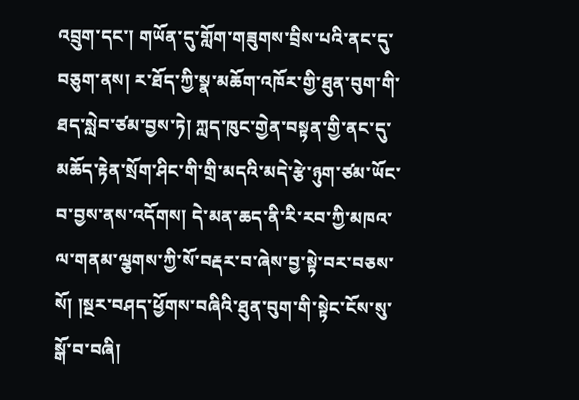འབྲུག་དང་། གཡོན་དུ་གློག་གཟུགས་བྲིས་པའི་ནང་དུ་བཅུག་ནས། ར་ཐོད་ཀྱི་སྣ་མཆོག་འཁོར་གྱི་ཐུན་བུག་གི་ཐད་སླེབ་ཙམ་བྱས་ཏེ། ཀླད་ཁུང་གྱེན་བསྟན་གྱི་ནང་དུ་མཆོད་རྟེན་སྲོག་ཤིང་གི་གྲི་མདའི་མདེ་རྩེ་ཉུག་ཙམ་ཡོང་བ་བྱས་ནས་འདོགས། དེ་མན་ཆད་ནི་རི་རབ་ཀྱི་མཁའ་ལ་གནམ་ལྕགས་ཀྱི་སོ་བརྡར་བ་ཞེས་བྱ་སྟེ་བར་བཅས་སོ། །སྔར་བཤད་ཕྱོགས་བཞིའི་ཐུན་བུག་གི་སྟེང་ངོས་སུ་སྒོ་བ་བཞི།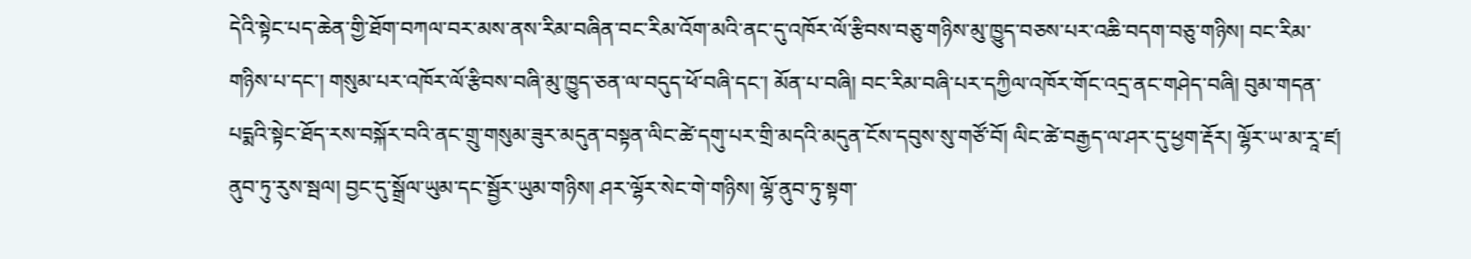དེའི་སྟེང་པད་ཆེན་གྱི་ཐོག་བཀལ་བར་མས་ནས་རིམ་བཞིན་བང་རིམ་འོག་མའི་ནང་དུ་འཁོར་ལོ་རྩིབས་བཅུ་གཉིས་མུ་ཁྱུད་བཅས་པར་འཆི་བདག་བཅུ་གཉིས། བང་རིམ་གཉིས་པ་དང་། གསུམ་པར་འཁོར་ལོ་རྩིབས་བཞི་མུ་ཁྱུད་ཅན་ལ་བདུད་ཕོ་བཞི་དང་། མོན་པ་བཞི། བང་རིམ་བཞི་པར་དཀྱིལ་འཁོར་གོང་འདྲ་ནང་གཤེད་བཞི། བུམ་གདན་པདྨའི་སྟེང་ཐོད་རས་བསྐོར་བའི་ནང་གྲུ་གསུམ་ཟུར་མདུན་བསྟན་ལིང་ཚེ་དགུ་པར་གྲི་མདའི་མདུན་ངོས་དབུས་སུ་གཙོ་བོ། ལིང་ཚེ་བརྒྱད་ལ་ཤར་དུ་ཕྱག་རྡོར། ལྷོར་ཡ་མ་རཱ་ཛ། ནུབ་ཏུ་རུས་སྦལ། བྱང་དུ་སྒྲོལ་ཡུམ་དང་སྦྱོར་ཡུམ་གཉིས། ཤར་ལྷོར་སེང་གེ་གཉིས། ལྷོ་ནུབ་ཏུ་སྟག་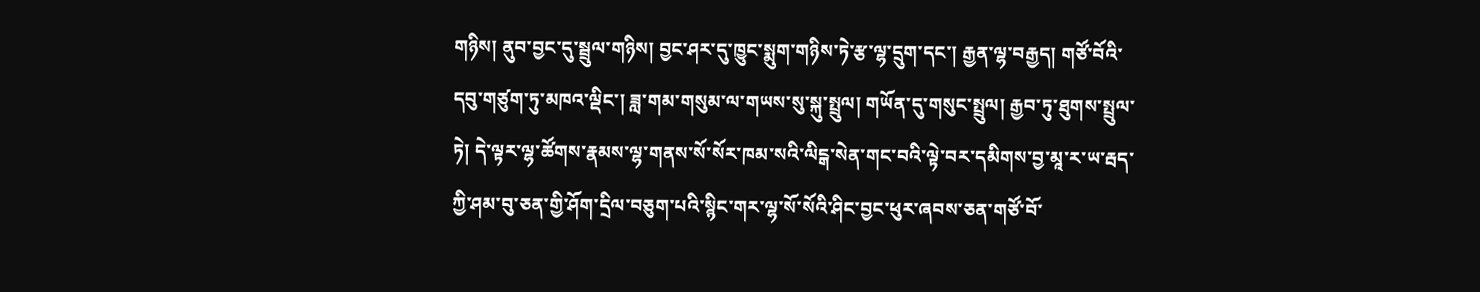གཉིས། ནུབ་བྱང་དུ་སྦྲུལ་གཉིས། བྱང་ཤར་དུ་ཁྱུང་སྨུག་གཉིས་ཏེ་རྩ་ལྷ་དྲུག་དང་། རྒྱན་ལྷ་བརྒྱད། གཙོ་བོའི་དབུ་གཙུག་ཏུ་མཁའ་ལྡིང་། ཟླ་གམ་གསུམ་ལ་གཡས་སུ་སྐུ་སྤྲུལ། གཡོན་དུ་གསུང་སྤྲུལ། རྒྱབ་ཏུ་ཐུགས་སྤྲུལ་ཏེ། དེ་ལྟར་ལྷ་ཚོགས་རྣམས་ལྷ་གནས་སོ་སོར་ཁམ་སའི་ལིངྒ་སེན་གང་བའི་ལྟེ་བར་དམིགས་བྱ་མཱ་ར་ཡ་རྦད་ཀྱི་ཤམ་བུ་ཅན་གྱི་ཤོག་དྲིལ་བཅུག་པའི་སྙིང་གར་ལྷ་སོ་སོའི་ཤིང་བྱང་ཕུར་ཞབས་ཅན་གཙོ་བོ་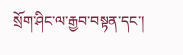སྲོག་ཤིང་ལ་རྒྱབ་བསྟན་དང་།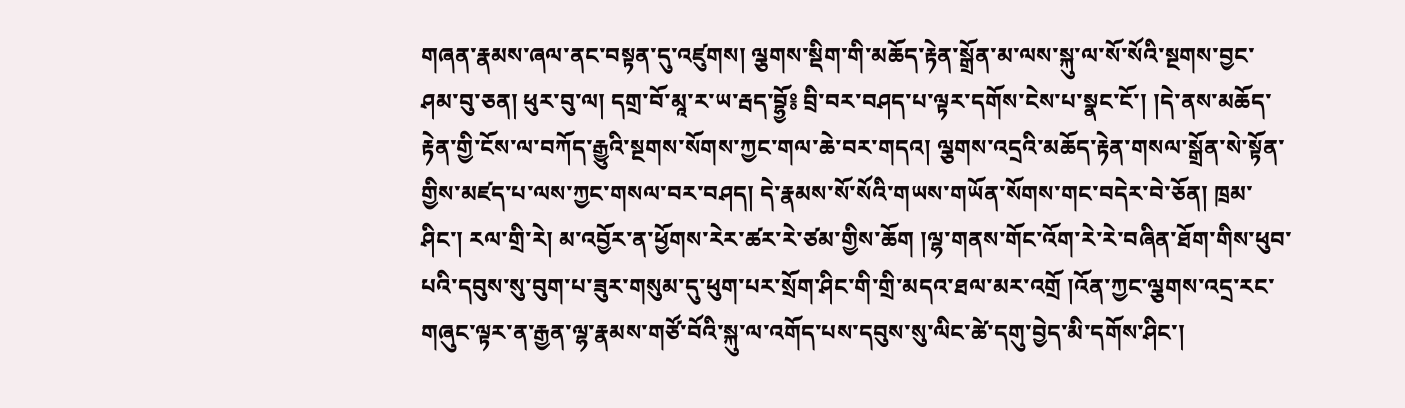གཞན་རྣམས་ཞལ་ནང་བསྟན་དུ་འཛུགས། ལྕགས་སྡིག་གི་མཆོད་རྟེན་སྒྲོན་མ་ལས་སྐུ་ལ་སོ་སོའི་སྔགས་བྱང་ཤམ་བུ་ཅན། ཕུར་བུ་ལ། དགྲ་བོ་མཱ་ར་ཡ་རྦད་བྷྱོ༔ བྲི་བར་བཤད་པ་ལྟར་དགོས་ངེས་པ་སྣང་ངོ་། །དེ་ནས་མཆོད་རྟེན་གྱི་ངོས་ལ་བཀོད་རྒྱུའི་སྔགས་སོགས་ཀྱང་གལ་ཆེ་བར་གདའ། ལྕགས་འདྲའི་མཆོད་རྟེན་གསལ་སྒྲོན་སེ་སྟོན་གྱིས་མཛད་པ་ལས་ཀྱང་གསལ་བར་བཤད། དེ་རྣམས་སོ་སོའི་གཡས་གཡོན་སོགས་གང་བདེར་བེ་ཅོན། ཁྲམ་ཤིང་། རལ་གྲི་རེ། མ་འབྱོར་ན་ཕྱོགས་རེར་ཚར་རེ་ཙམ་གྱིས་ཆོག །ལྷ་གནས་གོང་འོག་རེ་རེ་བཞིན་ཐོག་གིས་ཕུབ་པའི་དབུས་སུ་བུག་པ་ཟུར་གསུམ་དུ་ཕུག་པར་སྲོག་ཤིང་གི་གྲི་མདའ་ཐལ་མར་འགྲོ །འོན་ཀྱང་ལྕགས་འདྲ་རང་གཞུང་ལྟར་ན་རྒྱན་ལྷ་རྣམས་གཙོ་བོའི་སྐུ་ལ་འགོད་པས་དབུས་སུ་ལིང་ཚེ་དགུ་བྱེད་མི་དགོས་ཤིང་།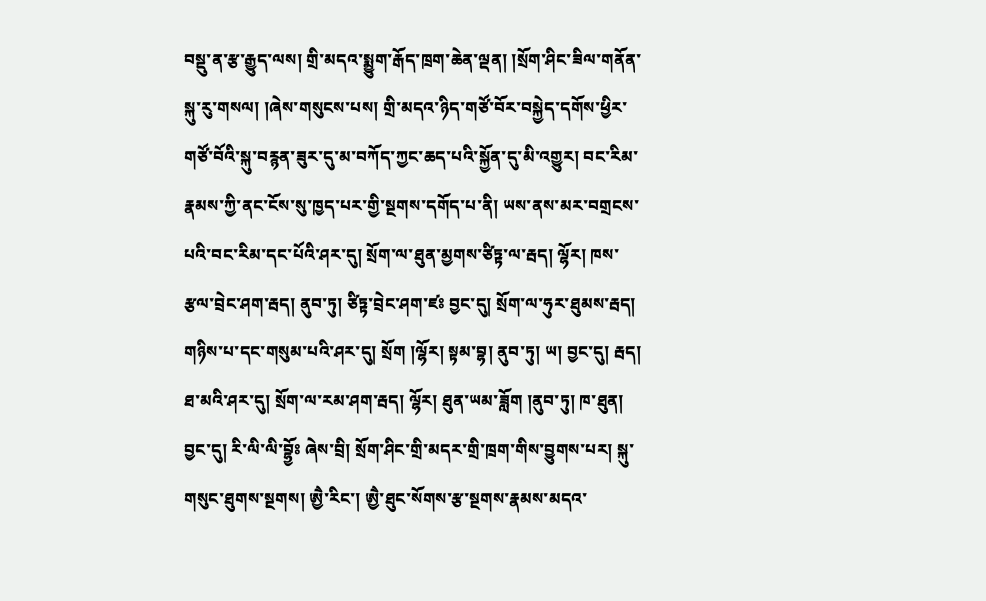བསྡུ་ན་རྩ་རྒྱུད་ལས། གྲི་མདའ་སྨྱུག་རྒོད་ཁྲག་ཆེན་ལྡན། །སྲོག་ཤིང་ཟིལ་གནོན་སྐུ་རུ་གསལ། །ཞེས་གསུངས་པས། གྲི་མདའ་ཉིད་གཙོ་བོར་བསྐྱེད་དགོས་ཕྱིར་གཙོ་བོའི་སྐུ་བརྙན་ཟུར་དུ་མ་བཀོད་ཀྱང་ཆད་པའི་སྐྱོན་དུ་མི་འགྱུར། བང་རིམ་རྣམས་ཀྱི་ནང་ངོས་སུ་ཁྱད་པར་གྱི་སྔགས་དགོད་པ་ནི། ཡས་ནས་མར་བགྲངས་པའི་བང་རིམ་དང་པོའི་ཤར་དུ། སྲོག་ལ་ཐུན་མྱགས་ཙིཏྟ་ལ་རྦད། ལྷོར། ཁས་རྩལ་བྲེང་ཤག་རྦད། ནུབ་ཏུ། ཙིཏྟ་བྲེང་ཤག་ཛཿ བྱང་དུ། སྲོག་ལ་ཧུར་ཐུམས་རྦད། གཉིས་པ་དང་གསུམ་པའི་ཤར་དུ། སྲོག །ལྷོར། སྟམ་བྷ། ནུབ་ཏུ། ཡ། བྱང་དུ། རྦད། ཐ་མའི་ཤར་དུ། སྲོག་ལ་རམ་ཤག་རྦད། ལྷོར། ཐུན་ཡམ་ཟློག །ནུབ་ཏུ། ཁ་ཐུན། བྱང་དུ། རི་ལི་ལི་བྷྱོཿ ཞེས་བྲི། སྲོག་ཤིང་གྲི་མདར་གྲི་ཁྲག་གིས་བྱུགས་པར། སྐུ་གསུང་ཐུགས་སྔགས། ཨྱཻ་རིང་། ཨྱཻ་ཐུང་སོགས་རྩ་སྔགས་རྣམས་མདའ་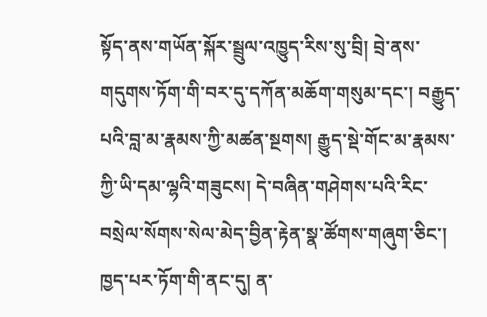སྟོད་ནས་གཡོན་སྐོར་སྦྲུལ་འཁྱུད་རིས་སུ་བྲི། བྲེ་ནས་གདུགས་ཏོག་གི་བར་དུ་དཀོན་མཆོག་གསུམ་དང་། བརྒྱུད་པའི་བླ་མ་རྣམས་ཀྱི་མཚན་སྔགས། རྒྱུད་སྡེ་གོང་མ་རྣམས་ཀྱི་ཡི་དམ་ལྷའི་གཟུངས། དེ་བཞིན་གཤེགས་པའི་རིང་བསྲེལ་སོགས་སེལ་མེད་བྱིན་རྟེན་སྣ་ཚོགས་གཞུག་ཅིང་། ཁྱད་པར་ཏོག་གི་ནང་དུ། ན་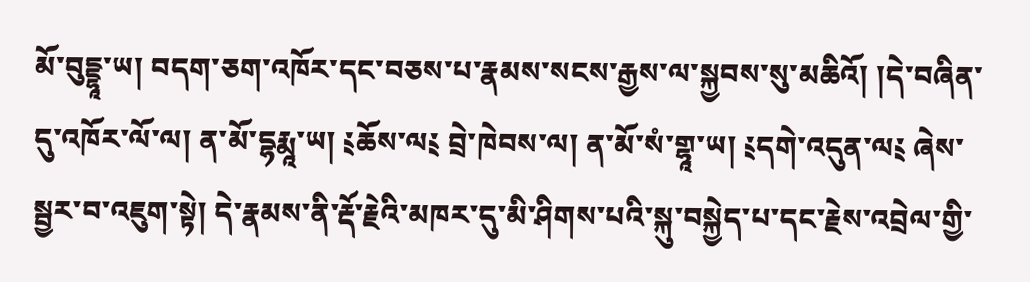མོ་བུདྡྷཱ་ཡ། བདག་ཅག་འཁོར་དང་བཅས་པ་རྣམས་སངས་རྒྱས་ལ་སྐྱབས་སུ་མཆིའོ། །དེ་བཞིན་དུ་འཁོར་ལོ་ལ། ན་མོ་དྷརྨཱ་ཡ། ༴ཆོས་ལ༴ བྲེ་ཁེབས་ལ། ན་མོ་སཾ་གྷཱ་ཡ། ༴དགེ་འདུན་ལ༴ ཞེས་སྦྱར་བ་འཇུག་སྟེ། དེ་རྣམས་ནི་རྡོ་རྗེའི་མཁར་དུ་མི་ཤིགས་པའི་སྐུ་བསྐྱེད་པ་དང་རྗེས་འབྲེལ་གྱི་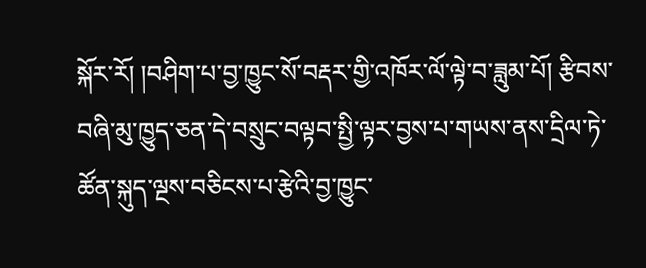སྐོར་རོ། །བཤིག་པ་བྱ་ཁྱུང་སོ་བརྡར་གྱི་འཁོར་ལོ་ལྟེ་བ་ཟླུམ་པོ། རྩིབས་བཞི་མུ་ཁྱུད་ཅན་དེ་བསྲུང་བལྟབ་སྤྱི་ལྟར་བྱས་པ་གཡས་ནས་དྲིལ་ཏེ་ཚོན་སྐུད་ལྔས་བཅིངས་པ་རྩེའི་བྱ་ཁྱུང་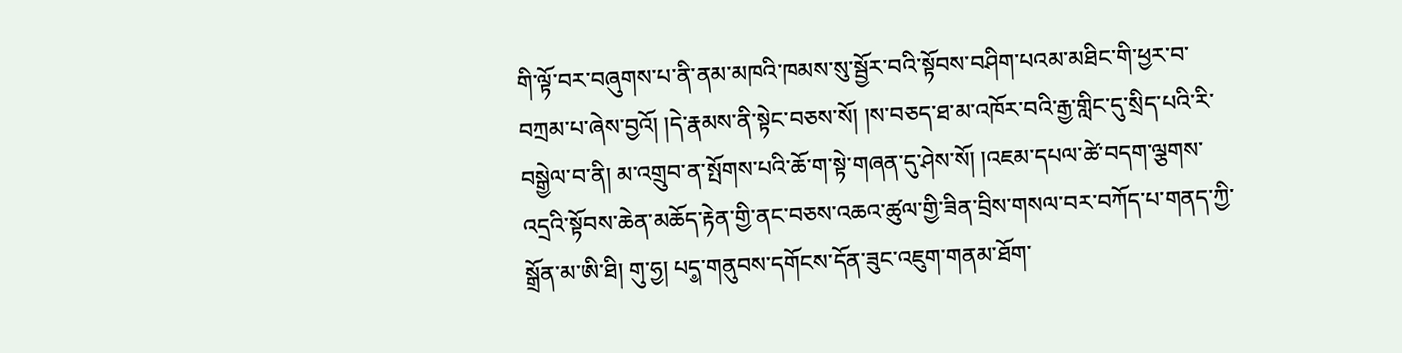གི་ལྟོ་བར་བཞུགས་པ་ནི་ནམ་མཁའི་ཁམས་སུ་སྦྱོར་བའི་སྟོབས་བཤིག་པའམ་མཐིང་གི་ཕྱར་བ་བཀྲམ་པ་ཞེས་བྱའོ། །དེ་རྣམས་ནི་སྟེང་བཅས་སོ། །ས་བཅད་ཐ་མ་འཁོར་བའི་རྒྱ་གླིང་དུ་སྲིད་པའི་རི་བསྒྱེལ་བ་ནི། མ་འགྲུབ་ན་སྤོགས་པའི་ཆོ་ག་སྟེ་གཞན་དུ་ཤེས་སོ། །འཇམ་དཔལ་ཚེ་བདག་ལྕགས་འདྲའི་སྟོབས་ཆེན་མཆོད་རྟེན་གྱི་ནང་བཅས་འཆའ་ཚུལ་གྱི་ཟིན་བྲིས་གསལ་བར་བཀོད་པ་གནད་ཀྱི་སྒྲོན་མ་ཨི་ཐི། གུ་ཧྱ། པད༵་གནུབས་དགོངས་དོན་ཟུང་འཇུག་གནམ་ཐོག་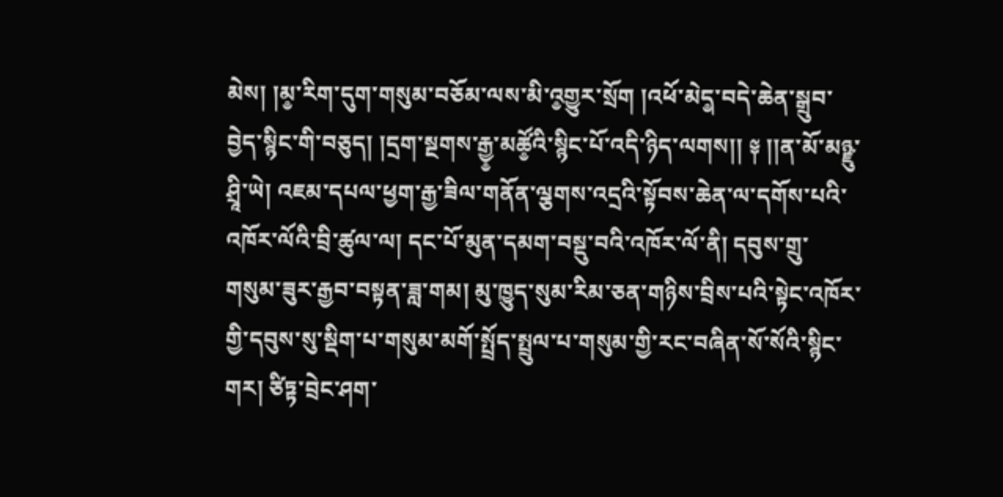མེས། །མ༵་རིག་དུག་གསུམ་བཅོམ་ལས་མི་འ༵གྱུར་སྲོག །འཕོ་མེད༵་བདེ་ཆེན་སྒྲུབ་བྱེད་སྙིང་གི་བཅུད། །དྲག་སྔགས་རྒྱ༵་མཚོ༵འི་སྙིང་པོ་འདི་ཉིད་ལགས།། ༈ །།ན་མོ་མཉྫུ་ཤྲཱི་ཡེ། འཇམ་དཔལ་ཕྱག་རྒྱ་ཟིལ་གནོན་ལྕགས་འདྲའི་སྟོབས་ཆེན་ལ་དགོས་པའི་འཁོར་ལོའི་བྲི་ཚུལ་ལ། དང་པོ་མུན་དམག་བསྡུ་བའི་འཁོར་ལོ་ནི། དབུས་གྲུ་གསུམ་ཟུར་རྒྱབ་བསྟན་ཟླ་གམ། མུ་ཁྱུད་སུམ་རིམ་ཅན་གཉིས་བྲིས་པའི་སྟེང་འཁོར་གྱི་དབུས་སུ་སྡིག་པ་གསུམ་མགོ་སྤྲོད་སྤྲུལ་པ་གསུམ་གྱི་རང་བཞིན་སོ་སོའི་སྙིང་གར། ཙིཏྟ་བྲེང་ཤག་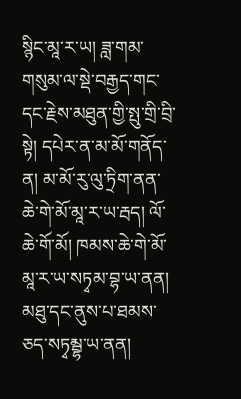སྙིང་མཱ་ར་ཡ། ཟླ་གམ་གསུམ་ལ་སྡེ་བརྒྱད་གང་དང་རྗེས་མཐུན་གྱི་སྤུ་གྲི་བྲི་སྟེ། དཔེར་ན་མ་མོ་གནོད་ན། མ་མོ་རུ་ལུ་ཏྲིག་ནན་ཆེ་གེ་མོ་མཱ་ར་ཡ་རྦད། ལོ་ཆེ་གོ་མོ། ཁམས་ཆེ་གེ་མོ་མཱ་ར་ཡ་སཏྭམ་བྷ་ཡ་ནན། མཐུ་དང་ནུས་པ་ཐམས་ཅད་སཏྭམྦྷ་ཡ་ནན།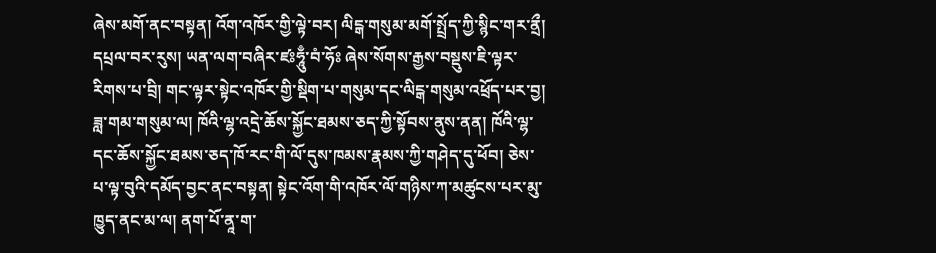ཞེས་མགོ་ནང་བསྟན། འོག་འཁོར་གྱི་ལྟེ་བར། ལིངྒ་གསུམ་མགོ་སྤྲོད་ཀྱི་སྙིང་གར་ནྲྀ། དཔྲལ་བར་རུས། ཡན་ལག་བཞིར་ཛཿཧཱུྃ་བཾ་ཧོཿ ཞེས་སོགས་རྒྱས་བསྡུས་ཇི་ལྟར་རིགས་པ་བྲི། གང་ལྟར་སྟེང་འཁོར་གྱི་སྡིག་པ་གསུམ་དང་ལིངྒ་གསུམ་འཕྲོད་པར་བྱ། ཟླ་གམ་གསུམ་ལ། ཁོའི་ལྷ་འདྲེ་ཆོས་སྐྱོང་ཐམས་ཅད་ཀྱི་སྟོབས་ནུས་ནན། ཁོའི་ལྷ་དང་ཆོས་སྐྱོང་ཐམས་ཅད་ཁོ་རང་གི་ལོ་དུས་ཁམས་རྣམས་ཀྱི་གཤེད་དུ་ཕོབ། ཅེས་པ་ལྟ་བུའི་དམོད་བྱང་ནང་བསྟན། སྟེང་འོག་གི་འཁོར་ལོ་གཉིས་ཀ་མཚུངས་པར་མུ་ཁྱུད་ནང་མ་ལ། ནག་པོ་ནཱ་ག་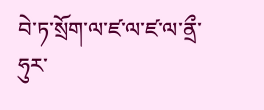བེ་ཏ་སྲོག་ལ་ཛ་ལ་ཛ་ལ་ནྲྀ་ཧུར་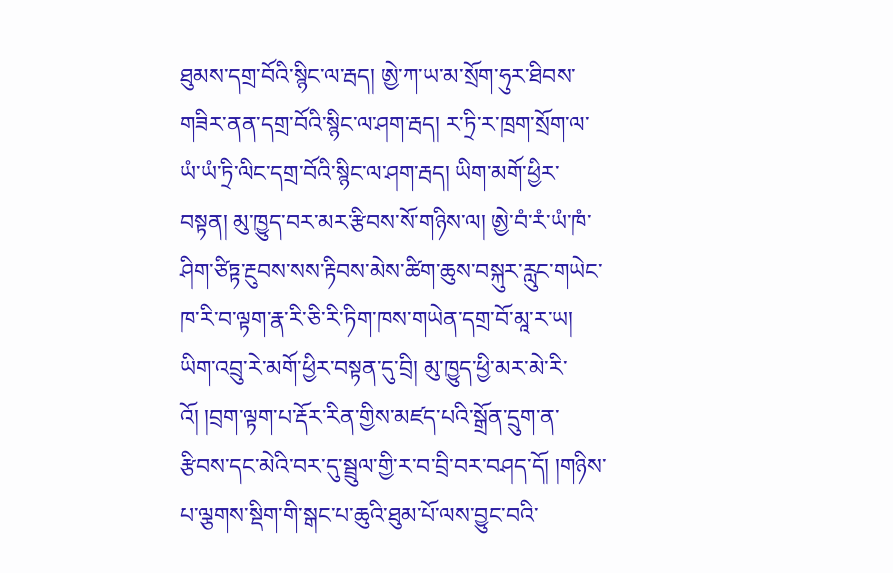ཐུམས་དགྲ་བོའི་སྙིང་ལ་རྦད། ཨྱེ་ཀ་ཡ་མ་སྲོག་ཧུར་ཐིབས་གཟིར་ནན་དགྲ་བོའི་སྙིང་ལ་ཤག་རྦད། ར་ཏྲི་ར་ཁྲག་སྲོག་ལ་ཡཾ་ཡཾ་ཏྲི་ལིང་དགྲ་བོའི་སྙིང་ལ་ཤག་རྦད། ཡིག་མགོ་ཕྱིར་བསྟན། མུ་ཁྱུད་བར་མར་རྩིབས་སོ་གཉིས་ལ། ཨྱེ་བཾ་རཾ་ཡཾ་ཁཾ་ཤིག་ཙིཏྟ་རྔུབས་སས་རྟིབས་མེས་ཚིག་ཆུས་བསྐུར་རླུང་གཡེང་ཁ་རི་བ་ལྟག་རྣ་རི་ཅི་རི་ཏིག་ཁས་གཡེན་དགྲ་བོ་མཱ་ར་ཡ། ཡིག་འབྲུ་རེ་མགོ་ཕྱིར་བསྟན་དུ་བྲི། མུ་ཁྱུད་ཕྱི་མར་མེ་རི་འོ། །བྲག་ལྟག་པ་རྡོར་རིན་གྱིས་མཛད་པའི་སྒྲོན་དྲུག་ན་རྩིབས་དང་མེའི་བར་དུ་སྦྲུལ་གྱི་ར་བ་བྲི་བར་བཤད་དོ། །གཉིས་པ་ལྕགས་སྡིག་གི་སྒང་པ་ཆུའི་ཐུམ་པོ་ལས་བྱུང་བའི་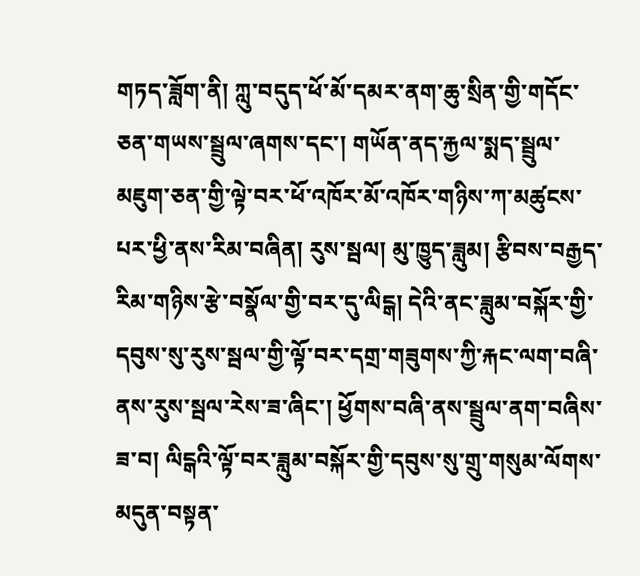གཏད་ཟློག་ནི། ཀླུ་བདུད་ཕོ་མོ་དམར་ནག་ཆུ་སྲིན་གྱི་གདོང་ཅན་གཡས་སྦྲུལ་ཞགས་དང་། གཡོན་ནད་རྐྱལ་སྨད་སྦྲུལ་མཇུག་ཅན་གྱི་ལྟེ་བར་ཕོ་འཁོར་མོ་འཁོར་གཉིས་ཀ་མཚུངས་པར་ཕྱི་ནས་རིམ་བཞིན། རུས་སྦལ། མུ་ཁྱུད་ཟླུམ། རྩིབས་བརྒྱད་རིམ་གཉིས་རྩེ་བསྣོལ་གྱི་བར་དུ་ལིངྒ། དེའི་ནང་ཟླུམ་བསྐོར་གྱི་དབུས་སུ་རུས་སྦལ་གྱི་ལྟོ་བར་དགྲ་གཟུགས་ཀྱི་རྐང་ལག་བཞི་ནས་རུས་སྦལ་རེས་ཟ་ཞིང་། ཕྱོགས་བཞི་ནས་སྦྲུལ་ནག་བཞིས་ཟ་བ། ལིངྒའི་ལྟོ་བར་ཟླུམ་བསྐོར་གྱི་དབུས་སུ་གྲུ་གསུམ་ལོགས་མདུན་བསྟན་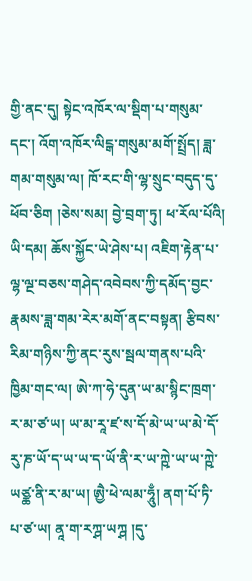གྱི་ནང་དུ། སྟེང་འཁོར་ལ་སྡིག་པ་གསུམ་དང་། འོག་འཁོར་ལིངྒ་གསུམ་མགོ་སྤྲོད། ཟླ་གམ་གསུམ་ལ། ཁོ་རང་གི་ལྷ་སྲུང་བདུད་དུ་ཕོབ་ཅིག །ཅེས་སམ། བྱེ་བྲག་ཏུ། ཕ་རོལ་པོའི། ཡི་དམ། ཆོས་སྐྱོང་ཡེ་ཤེས་པ། འཇིག་རྟེན་པ་ལྷ་ལྔ་བཅས་གཤེད་འབེབས་ཀྱི་དམོད་བྱང་རྣམས་ཟླ་གམ་རེར་མགོ་ནང་བསྟན། རྩིབས་རིམ་གཉིས་ཀྱི་ནང་རུས་སྦལ་གནས་པའི་ཁྱིམ་གང་ལ། ཨེ་ཀ་ཧེ་དུན་ཡ་མ་སྙིང་ཁྲག་ར་མ་ཙ་ཡ། ཡ་མ་རཱ་ཛ་ས་དོ་མེ་ཡ་ཡ་མེ་དོ་རུ་ཎ་ཡོ་ད་ཡ་ཡ་ད་ཡོ་ནི་ར་ཡ་ཀྵེ་ཡ་ཡ་ཀྵེ་ཡཙྪ་ནི་ར་མ་ཡ། ཨྱཻ་ཕེ་ལམ་ཧཱུྃ། ནག་པོ་ཏི་པ་ཙ་ཡ། ནཱ་ག་རཀྴ་ཡཀྴ །དུ་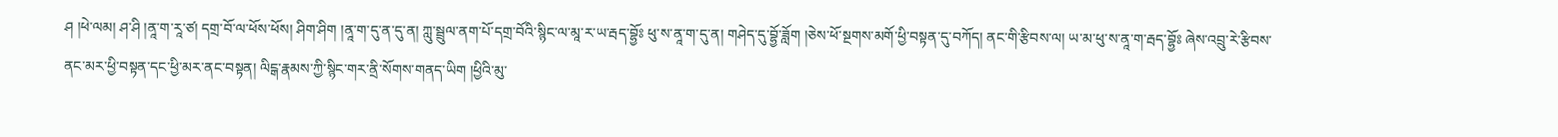ཤ །ཕེ་ལམ། ཤ་ཤི །ནཱ་ག་རཱ་ཙ། དགྲ་བོ་ལ་ཕོས་ཕོས། ཤིག་ཤིག །ནཱ་ག་དུ་ན་དུ་ན། ཀླུ་སྦྲུལ་ནག་པོ་དགྲ་བོའི་སྙིང་ལ་མཱ་ར་ཡ་རྦད་བྷྱོཿ ཕུ་ས་ནཱ་ག་དུ་ན། གཤེད་དུ་བྷྱོ་ཟློག །ཅེས་ཕོ་སྔགས་མགོ་ཕྱི་བསྟན་དུ་བཀོད། ནང་གི་རྩིབས་ལ། ཡ་མ་ཕུ་ས་ནཱ་ག་རྦད་བྷྱོཿ ཞེས་འབྲུ་རེ་རྩིབས་ནང་མར་ཕྱི་བསྟན་དང་ཕྱི་མར་ནང་བསྟན། ལིངྒ་རྣམས་ཀྱི་སྙིང་གར་ནྲི་སོགས་གནད་ཡིག །ཕྱིའི་མུ་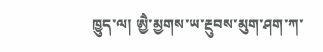ཁྱུད་ལ། ཨྱཻ་མྱགས་ཡ་རྔུབས་མུག་ཤག་ཀ་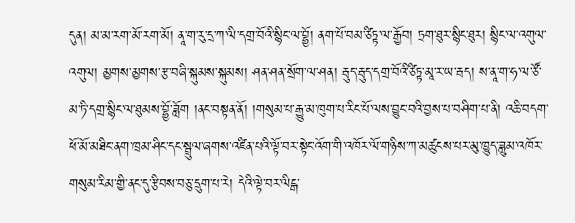དུན། མ་མ་རག་མོ་རག་མོ། ནཱ་ག་རུ་དྲ་ཀ་ལི་དགྲ་བོའི་སྙིང་ལ་བྷྱོ། ནག་པོ་བམ་ཙིཏྟ་ལ་རྒྱོབ། ཏྲག་ཐུར་སྙིང་ཐུར། སྙིང་ལ་འགུལ་འགུལ། མྱགས་མྱགས་རྩ་བཞི་སྐུམས་སྐུམས། ཤན་ཤན་སྲོག་ལ་ཤན། རྦུད་རྦུད་དགྲ་བོའི་ཙིཏྟ་མཱ་ར་ཡ་རྦད། ས་ནཱ་ག་ཧ་ལ་ཙོ་མ་ཏི་དགྲ་སྙིང་ལ་ཐུམས་བྷྱོ་ཟློག །ནང་བསྟན་ནོ། །གསུམ་པ་རྒྱུ་མ་ཁུག་པ་རིང་པོ་ལས་བྱུང་བའི་བྱས་པ་བཤིག་པ་ནི། འཆི་བདག་ཕོ་མོ་མཐིང་ནག་ཁྲམ་ཤིང་དང་སྦྲུལ་ཞགས་འཛིན་པའི་ལྟོ་བར་སྟེང་འོག་གི་འཁོར་ལོ་གཉིས་ཀ་མཚུངས་པར་མུ་ཁྱུད་ཟླུམ་འཁོར་གསུམ་རིམ་གྱི་ནང་དུ་རྩིབས་བཅུ་དྲུག་པ་རེ། དེའི་ལྟེ་བར་ལིངྒ་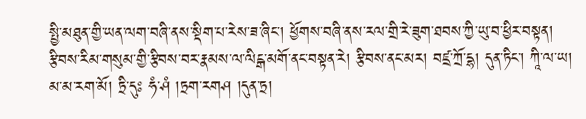སྤྱི་མཐུན་གྱི་ཡན་ལག་བཞི་ནས་སྡིག་པ་རེས་ཟ་ཞིང་། ཕྱོགས་བཞི་ནས་རལ་གྲི་རེ་ཟུག་ཐབས་ཀྱི་ཡུ་བ་ཕྱིར་བསྟན། རྩིབས་རིམ་གསུམ་གྱི་རྩིབས་བར་རྣམས་ལ་ལིངྒ་མགོ་ནང་བསྟན་རེ། རྩིབས་ནང་མར། བཛྲ་ཀྲོ་དྷ། དུན་ཏིང་། ཀཱི་ལ་ཡ། མ་མ་རག་མོ། ཏྲི་དུཿ ཧཾ་ཤཾ །ཏྲག་རགཤ །དུན་ཏྲ།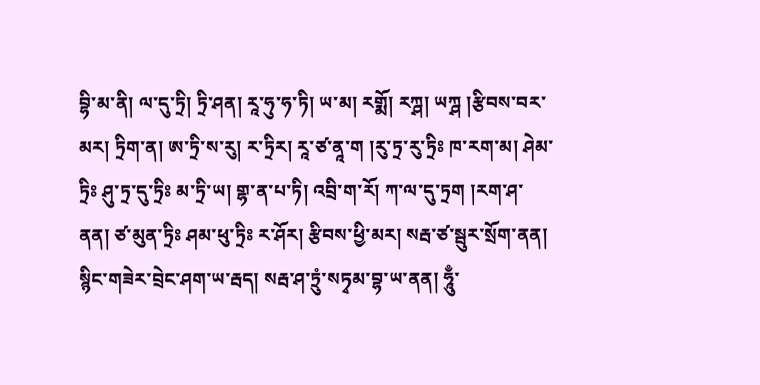བྷི་མ་ནི། ལ་དུ་ཏྲི། ཏྲི་ཤན། རཱ་ཧུ་ཧ་ཏི། ཡ་མ། རགྨོ། རཀྴ། ཡཀྴ །རྩིབས་བར་མར། ཏྲིག་ན། ཨ་ཏྲི་ས་རུ། ར་ཏྲིར། རཱ་ཙ་ནཱ་ག །རུ་ཏྲ་རུ་ཏྲིཿ ཁ་རག་མ། ཤེམ་ཏྲིཿ ཤུ་ཏྲ་དུ་ཏྲིཿ མ་ཏྲི་ཡ། གྷ་ན་པ་ཏི། འབྲི་ག་རོ། ཀ་ལ་དུ་ཏྲག །རག་ཤ་ནན། ཙ་མུན་ཏྲིཿ ཤམ་ཕུ་ཏྲིཿ ར་ཤོར། རྩིབས་ཕྱི་མར། སརྦ་ཙ་སྦུར་སྲོག་ནན། སྙིང་གཟེར་བྲེང་ཤག་ཡ་རྦད། སརྦ་ཤ་ཏྲུཾ་སཏྭམ་བྷ་ཡ་ནན། ཧཱུྃ་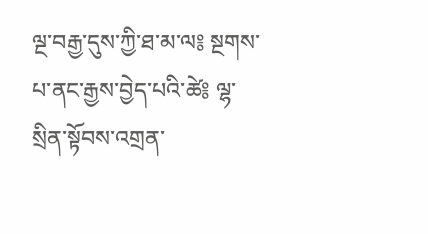ལྔ་བརྒྱ་དུས་ཀྱི་ཐ་མ་ལ༔ སྔགས་པ་ནང་རྒྱས་བྱེད་པའི་ཚེ༔ ལྷ་སྲིན་སྟོབས་འགྲན་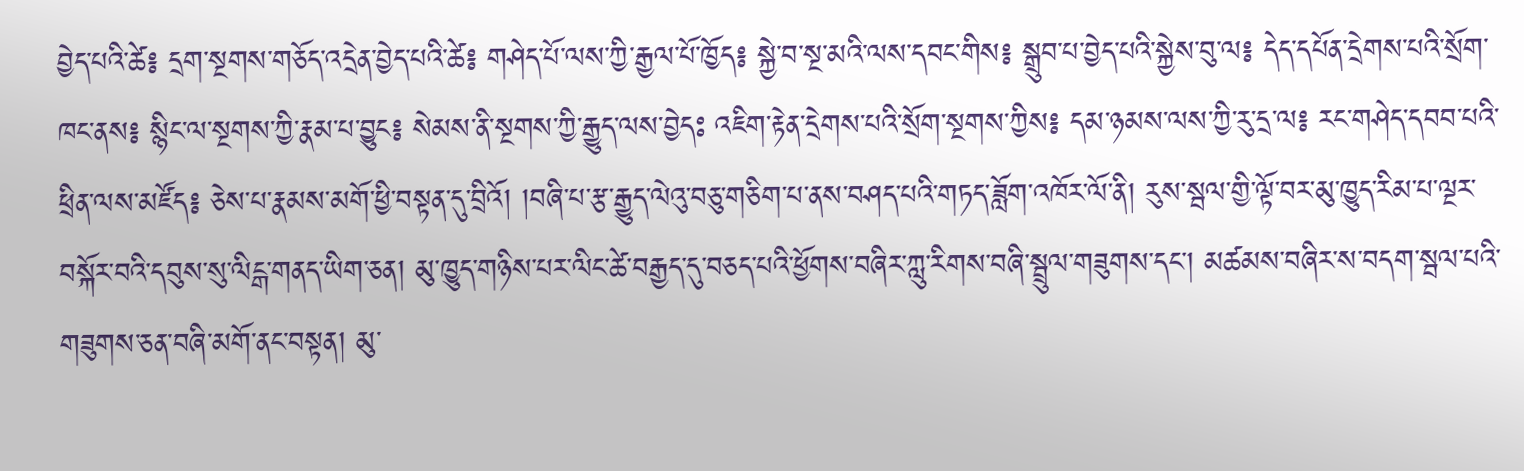བྱེད་པའི་ཚེ༔ དྲག་སྔགས་གཅོད་འདྲེན་བྱེད་པའི་ཚེ༔ གཤེད་པོ་ལས་ཀྱི་རྒྱལ་པོ་ཁྱོད༔ སྐྱེ་བ་སྔ་མའི་ལས་དབང་གིས༔ སྒྲུབ་པ་བྱེད་པའི་སྐྱེས་བུ་ལ༔ དེད་དཔོན་དྲེགས་པའི་སྲོག་ཁང་ནས༔ སྙིང་ལ་སྔགས་ཀྱི་རྣམ་པ་བྱུང༔ སེམས་ནི་སྔགས་ཀྱི་རྒྱུད་ལས་བྱེདཿ འཇིག་རྟེན་དྲེགས་པའི་སྲོག་སྔགས་ཀྱིས༔ དམ་ཉམས་ལས་ཀྱི་རུ་དྲ་ལ༔ རང་གཤེད་དབབ་པའི་ཕྲིན་ལས་མཛོད༔ ཅེས་པ་རྣམས་མགོ་ཕྱི་བསྟན་དུ་བྲིའོ། །བཞི་པ་རྩ་རྒྱུད་ལེའུ་བཅུ་གཅིག་པ་ནས་བཤད་པའི་གཏད་ཟློག་འཁོར་ལོ་ནི། རུས་སྦལ་གྱི་ལྟོ་བར་མུ་ཁྱུད་རིམ་པ་ལྔར་བསྐོར་བའི་དབུས་སུ་ལིངྒ་གནད་ཡིག་ཅན། མུ་ཁྱུད་གཉིས་པར་ལིང་ཚེ་བརྒྱད་དུ་བཅད་པའི་ཕྱོགས་བཞིར་ཀླུ་རིགས་བཞི་སྦྲུལ་གཟུགས་དང་། མཚམས་བཞིར་ས་བདག་སྦལ་པའི་གཟུགས་ཅན་བཞི་མགོ་ནང་བསྟན། མུ་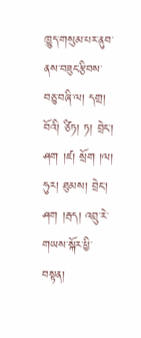ཁྱུད་གསུམ་པར་ནུབ་ནས་བཟུང་རྩིབས་བཅུ་བཞི་ལ། དགྲ། བོའི། ཙིཏ། ཏ། བྲེང་། ཤག །ཛ། སྲོག །ལ། ཧུར། ཐུམས། བྲེང་། ཤག །རྦད། འབྲུ་རེ་གཡས་སྐོར་ཕྱི་བསྟན།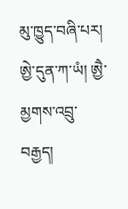མུ་ཁྱུད་བཞི་པར། ཨྱེ་དུན་ཀ་ཡཾ། ཨྱཻ་མྱགས་འབྲུ་བརྒྱད།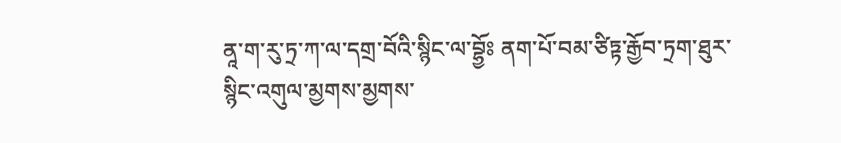ནཱ་ག་རུ་ཏྲ་ཀ་ལ་དགྲ་བོའི་སྙིང་ལ་བྷྱོཿ ནག་པོ་བམ་ཙིཏྟ་རྒྱོབ་ཏྲག་ཐུར་སྙིང་འགུལ་མྱགས་མྱགས་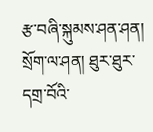རྩ་བཞི་སྐུམས་ཤན་ཤན། སྲོག་ལ་ཤན། ཐུར་ཐུར་དགྲ་བོའི་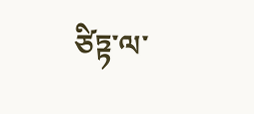ཙིཏྟ་ལ་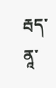རྦད་ནཱ་